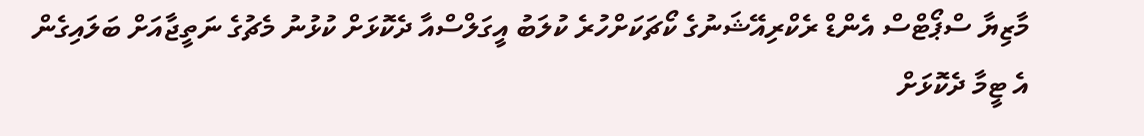މާޒިޔާ ސްޕޯޓްސް އެންޑް ރެކްރިއޭޝަނުގެ ކޯޗަކަށްހުރެ ކުލަބު އީގަލްސްއާ ދެކޮޅަށް ކުޅުނު މެޗުގެ ނަތީޖާއަށް ބަލައިގެން އެ ޓީމާ ދެކޮޅަށް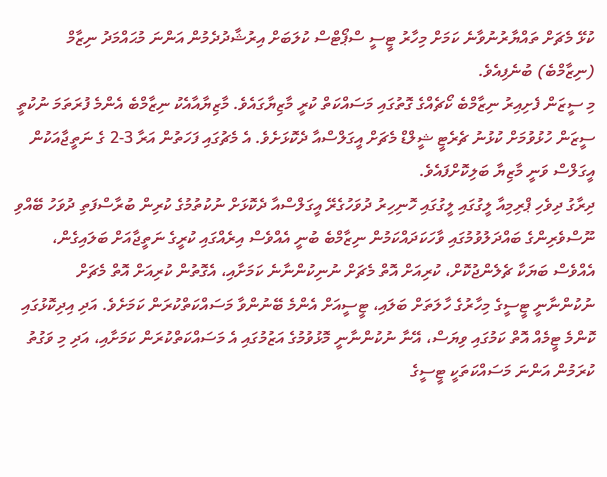ކުޅޭ މެޗަށް ތައްޔާރުނުވާނެ ކަމަށް މިހާރު ޓީސީ ސްޕޯޓްސް ކުލަބަށް އިރުޝާދުދެމުން އަންނަ މުޙައްމަދު ނިޒާމް (ނިޒާމްބެ) ބުނެފިއެވެ.
މި ސީޒަން ފެށިއިރު ނިޒާމްބެ ކޯޗެއްގެ ގޮތުގައި މަސައްކަތް ކުރީ މާޒިޔާގައެވެ. މާޒިޔާއާއެކު ނިޒާމްބެ އެންމެ ފުރަތަމަ ނުކުތީ ސީޒަން ހުޅުވުމަށް ކުޅުނު ޗެރެޓީ ޝީލްޑް މެޗަށް އީގަލްސްއާ ދެކޮޅަށެވެ. އެ މެޗުގައި ފަހަތުން އަރާ 3-2 ގެ ނަތީޖާއަކުން އީގަލްސް ވަނީ މާޒިޔާ ބަލިކޮށްފައެވެ.
ދިރާގު ދިވެހި ޕްރިމިއާ ލީގުގައި ލީގުގައި ހޮނިހިރު ދުވަހުގެރޭ އީގަލްސްއާ ދެކޮޅަށް ނުކުތުމުގެ ކުރިން ބުރާސްފަތި ދުވަހު ބޭއްވި ނޫސްވެރިންގެ ބައްދަލުވުމުގައި ވާހަކަދައްކަމުން ނިޒާމްބެ ބުނީ އެއްވެސް އިރެއްގައި ކުރީގެ ނަތީޖާއަށް ބަލައިގެން، އެއްވެސް ބަޔަކާ ޗެލެންޖުކޮށް، ކުރިއަށް އޮތް މެޗަށް ނުނިކުންނާނެ ކަމަށާއި، އެގޮތުން ކުރިއަށް އޮތް މެޗަށް ނުކުންނާނީ ޓީސީގެ މިހާރުގެ ހާލަތަށް ބަލައި، ޓީސީއަށް އެންމެ ބޭނުންވާ މަސައްކަތްކުރަން ކަމަށެވެ. އަދި އިދިކޮޅުގައި ކޮންމެ ޓީމެއް އޮތް ކަމުގައި ވިޔަސް، އޭނާ ނުކުންނާނީ މޮޅުވުމުގެ އަޒުމުގައި އެ މަސައްކަތްކުރަން ކަމަށާއި، އަދި މި ވަގުތު ކުރަމުން އަންނަ މަސައްކަތަކީ ޓީސީގެ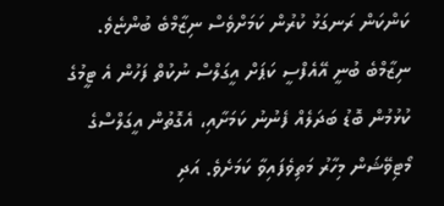ކަންކަން ރަނގަޅު ކުރުން ކަމަށްވެސް ނިޒާމްބެ ބުންޏެވެ.
ނިޒާމްބެ ބުނީ އޭއެފްސީ ކަޕަށް އީގަލްސް ނުކުތް ފަހުން އެ ޓީމުގެ ކުޅުމުން ބޮޑު ބަދަލެއް ފެނުނު ކަމަށާއި، އެގޮތުން އީގަލްސްގެ މޯޓިވޭޝަން މިހާރު މަތިވެފައިވާ ކަމަށެވެ. އަދި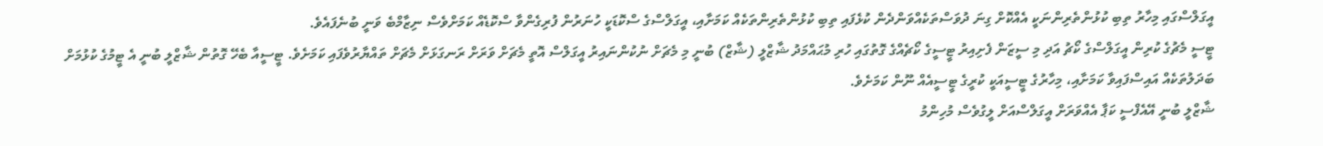އީގަލްސްގައި މިހާރު ތިބި ކުޅުންތެރިންނަކީ އެއްކޮށް ގިނަ ދުވަސްތަކެއްވަންދެން ކުޅެފައި ތިބި ކުޅުންތެރިންތަކެއް ކަމަށާއި، އީގަލްސްގެ ސްކޮޑަކީ ހުނަރުން ފުރިގެންވާ ސްކޮޑެއް ކަމަށްވެސް ނިޒާމްބެ ވަނީ ބުނެފައެވެ.
ޓީސީ މެޗުގެ ކުރިން އީގަލްސްގެ ކޯޗު އަދި މި ސީޒަން ފެށިއިރު ޓީސީގެ ކޯޗެއްގެ ގޮތުގައި ހުރި މުޙައްމަދު ޝާޒްލީ (ޝާޒް) ބުނީ މި މެޗަށް ނުކުންނައިރު އީގަލްސް އޮތީ މެޗަށް ވަރަށް ރަނގަޅަށް މެޗަށް ތައްޔާރުވެފައި ކަމަށެވެ. ޓީސީއާ ބެހޭ ގޮތުން ޝާޒްލީ ބުނީ އެ ޓީމުގެ ކުޅުމަށް ބަދަލުތަކެއް އައިސްފައިވާ ކަމަށާއި، މިހާރުގެ ޓީސީއަކީ ކުރީގެ ޓީސީއެއް ނޫން ކަމަށެވެ.
ޝާޒްލީ ބުނީ އޭއެފްސީ ކަޕާ އެއްވަރަށް އީގަލްސްއަށް ލީގުވެސް މުހިންމު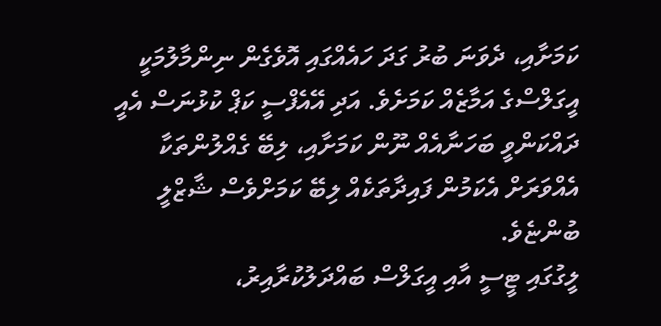ކަމަށާއި، ދެވަނަ ބުރު ގަދަ ހައެއްގައި އޮވެގެން ނިންމާލުމަކީ އީގަލްސްގެ އަމާޒެއް ކަމަށެވެ. އަދި އޭއެފްސީ ކަޕް ކުޅުނަސް އެއީ ދައްކަންވީ ބަހަނާއެއް ނޫން ކަމަށާއި، ލިބޭ ގެއްލުންތަކާ އެއްވަރަށް އެކަމުން ފައިދާތަކެއް ލިބޭ ކަމަށްވެސް ޝާޒްލީ ބުންޏެވެ.
ލީގުގައި ޓީސީ އާއި އީގަލްސް ބައްދަލުކުރާއިރު،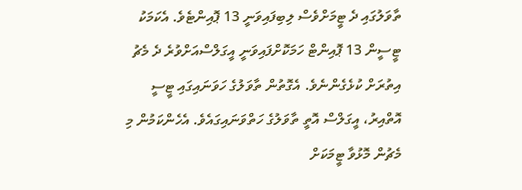ތާވަލުގައި ދެ ޓީމަށްވެސް ލިބިފައިވަނީ 13 ޕޮއިންޓެވެ. އެކަމަކު ޓީސީން 13 ޕޮއިންޓް ހަމަކޮށްފައިވަނީ އީގަލްސްއަށްވުރެ ދެ މެޗު އިތުރަށް ކުޅެގެންނެވެ. އެގޮތުން ތާވަލުގެ ހަވަނައިގައި ޓީސީ އޮތްއިރު، އީގަލްސް އޮތީ ތާވަލުގެ ހަތްވަނައިގައެވެ. އެހެންކަމުން މި މެޗުން މޮޅުވާ ޓީމަކަށް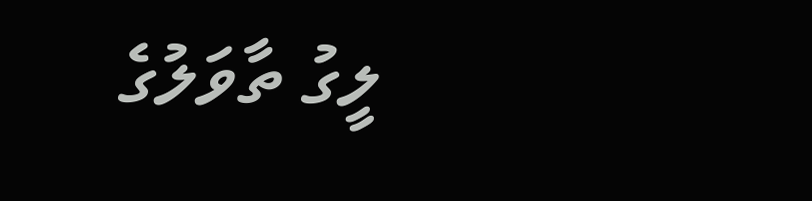ލީގު ތާވަލުގެ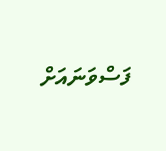ފަސްވަނައަށް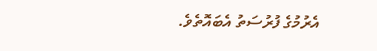އެރުމުގެ ފުރުސަތު އެބައޮތެވެ.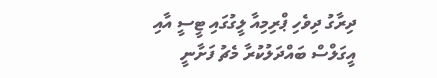ދިރާގު ދިވެހި ޕްރިމިއާ ލީގުގައި ޓީސީ އާއި އީގަލްސް ބައްދަލުކުރާ މެޗު ފަށާނީ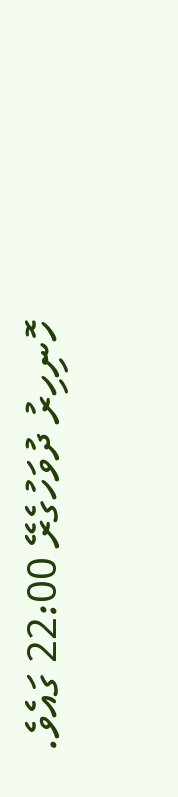ހޮނިހިރު ދުވަހުގެރޭ 22:00 ގައެވެ.